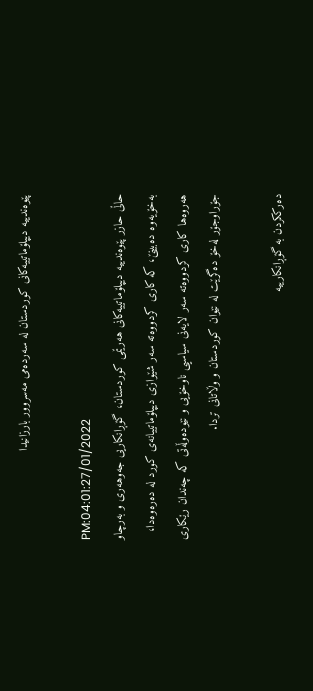پێوه‌ندییه‌ دیپلۆماتییه‌كانی كوردستان له‌ سه‌رده‌می مه‌سروور بارزانیدا

PM:04:01:27/01/2022
حاڵی حازر پێوه‌ندییه‌ دیپلۆماتییه‌كانی هه‌رێمی كوردستان، گۆڕانكاریی جه‌وهه‌ری و به‌رچاو به‌خۆیه‌وه‌ ده‌بینێ، كه‌ كاری كردووه‌ته‌ سه‌ر شێوازی دیپلۆماتییانه‌ی كورد له‌ ده‌ره‌وه‌دا، هه‌روه‌ها كاری كردووه‌ته‌ سه‌ر لایه‌نی سیاسیی ناوخۆیی و نێوده‌وڵه‌تی كه‌ چه‌ندان رێكاری جۆراوجۆر له‌خۆ ده‌گرێت له‌ نێوان كوردستان و وڵاتانی تردا.

ده‌رككردن به‌ گۆڕانكارییه‌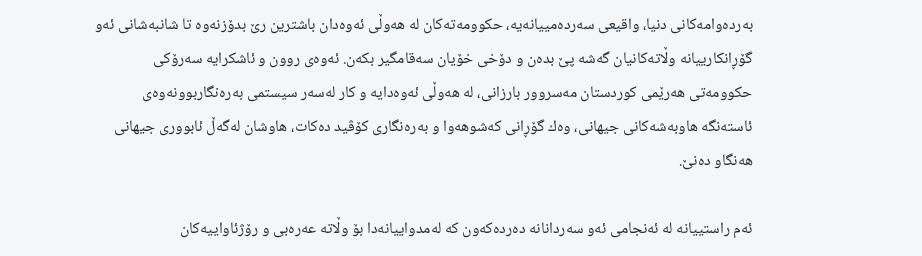به‌رده‌وامه‌كانی دنیا، واقیعی سه‌رده‌مییانه‌یه‌، حكوومه‌ته‌كان له‌ هه‌وڵی ئه‌وه‌دان باشترین رێ بدۆزنه‌وه‌ تا شانبه‌شانی ئه‌و گۆڕانكارییانه‌ وڵاته‌كانیان گه‌شه‌ پێ بده‌ن و دۆخی خۆیان سه‌قامگیر بكه‌ن. ئه‌وه‌ی روون و ئاشكرایه‌ سه‌رۆكی حكوومه‌تی هه‌رێمی كوردستان مه‌سروور بارزانی، له‌ هه‌وڵی ئه‌وه‌دایه‌ و كار له‌سه‌ر سیستمی به‌ره‌نگاربوونه‌وه‌ی ئاسته‌نگه‌ هاوبه‌شه‌كانی جیهانی، وه‌ك گۆڕانی كه‌شوهه‌وا و به‌ره‌نگاری كۆڤید ده‌كات، هاوشان له‌گه‌ڵ ئابووری جیهانی هه‌نگاو ده‌نێ.

ئه‌م راستییانه‌ له‌ ئه‌نجامی ئه‌و سه‌ردانانه‌ ده‌رده‌كه‌ون كه‌ له‌مدواییانه‌دا بۆ وڵاته‌ عه‌ره‌بی و رۆژئاواییه‌كان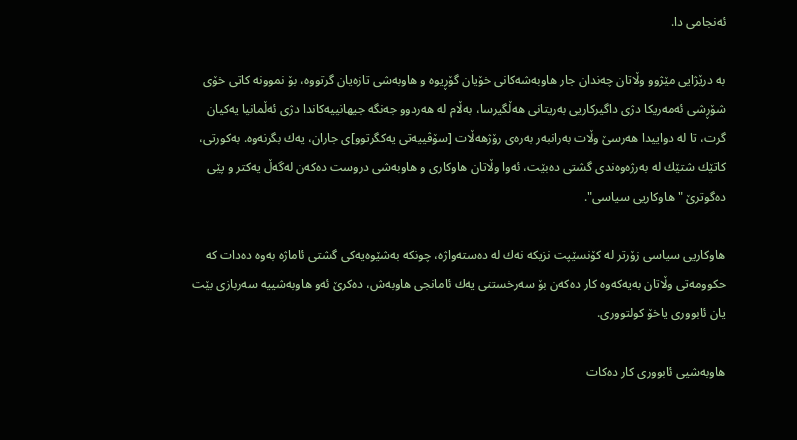ئه‌نجامی دا.

به‌ درێژایی مێژوو وڵاتان چه‌ندان جار هاوبه‌شه‌كانی خۆیان گۆڕیوه‌ و هاوبه‌شی تازه‌یان گرتووه‌، بۆ نموونه‌ كاتی خۆی شۆڕشی ئه‌مه‌ریكا دژی داگیركاریی به‌ریتانی هه‌ڵگیرسا، به‌ڵام له‌ هه‌ردوو جه‌نگه‌ جیهانییه‌كاندا دژی ئه‌ڵمانیا یه‌كیان گرت، تا له‌ دواییدا هه‌رسێ وڵات به‌رانبه‌ر به‌ره‌ی رۆژهه‌ڵات [سۆڤییه‌تی یه‌كگرتوو]ی جاران، یه‌ك بگرنه‌وه‌. به‌كورتی، كاتێك شتێك له‌ به‌رژه‌وه‌ندی گشتی ده‌بێت، ئه‌وا وڵاتان هاوكاری و هاوبه‌شی دروست ده‌كه‌ن له‌گه‌ڵ یه‌كتر و پێی ده‌گوترێ "هاوكاریی سیاسی".

هاوكاریی سیاسی زۆرتر له‌ كۆنسێپت نزیكه‌ نه‌ك له‌ ده‌سته‌واژه‌، چونكه‌ به‌شێوه‌یه‌كی گشتی ئاماژه‌ به‌وه‌ ده‌دات كه‌ حكوومه‌تی وڵاتان به‌یه‌كه‌وه‌ كار ده‌كه‌ن بۆ سه‌رخستنی یه‌ك ئامانجی هاوبه‌ش، ده‌كرێ ئه‌و هاوبه‌شییه‌ سه‌ربازی بێت یان ئابووری یاخۆ كولتووری.

هاوبه‌شیی ئابووری كار ده‌كات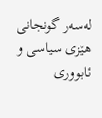له‌سه‌ر گونجانی هێزی سیاسی و ئابووری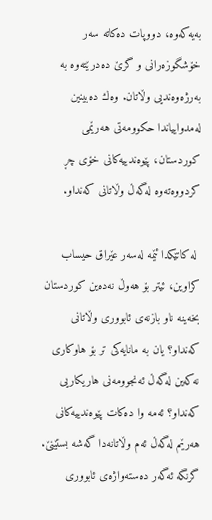به‌یه‌كه‌وه‌، دووپات ده‌كاته‌ سه‌ر خۆشگوزه‌رانی و گرێ ده‌درێته‌وه‌ به‌ به‌رژه‌وه‌ندیی وڵاتان. وه‌ك ده‌بینین له‌مدواییاندا حكوومه‌تی هه‌رێمی كوردستان، پێوه‌ندییه‌كانی خۆی چڕ كردووه‌ته‌وه‌ له‌گه‌ڵ وڵاتانی كه‌نداو.

 له‌ كاتێكدا ئێمه‌ له‌سه‌ر عێراق حیساب كراوین، ئیتر بۆ هه‌وڵ نه‌ده‌ین كوردستان بخه‌ینه‌ ناو بازنه‌ی ئابووری وڵاتانی كه‌نداو؟ یان به‌ مانایه‌كی تر بۆ هاوكاری نه‌كه‌ین له‌گه‌ڵ ئه‌نجوومه‌نی هاریكاریی كه‌نداو؟ ئه‌مه‌ وا ده‌كات پێوه‌ندییه‌كانی هه‌رێم له‌گه‌ڵ ئه‌م وڵاتانه‌دا گه‌شه‌ بستێنێ. گرنگه‌ ئه‌گه‌ر ده‌سته‌واژه‌ی ئابووری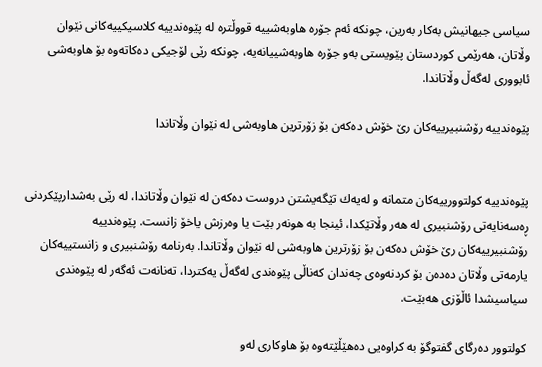سیاسی جیهانیش به‌كار به‌رین، چونكه‌ ئه‌م جۆره‌ هاوبه‌شییه‌ قووڵتره‌ له‌ پێوه‌ندییه‌ كلاسیكییه‌كانی نێوان وڵاتان، هه‌رێمی كوردستان پێویستی به‌و جۆره‌ هاوبه‌شییانه‌یه‌، چونكه‌ رێی لۆجیكی ده‌كاته‌وه‌ بۆ هاوبه‌شی ئابووری له‌گه‌ڵ وڵاتاندا.

پێوه‌ندییه‌ رۆشنبیرییه‌كان رێ خۆش ده‌كه‌ن بۆ زۆرترین هاوبه‌شی له‌ نێوان وڵاتاندا


پێوه‌ندییه‌ كولتوورییه‌كان متمانه‌ و له‌یه‌ك تێگه‌یشتن دروست ده‌كه‌ن له‌ نێوان وڵاتاندا، له‌ رێی به‌شدارپێكردنی ڕه‌سه‌نایه‌تی رۆشنبیری له‌ هه‌ر وڵاتێكدا، ئینجا به‌ هونه‌ر بێت یا وه‌رزش یاخۆ زانست. پێوه‌ندییه‌ رۆشنبیرییه‌كان رێ خۆش ده‌كه‌ن بۆ زۆرترین هاوبه‌شی له‌ نێوان وڵاتاندا. به‌رنامه‌ رۆشنبیری و زانستییه‌كان یارمه‌تی وڵاتان ده‌ده‌ن بۆ كردنه‌وه‌ی چه‌ندان كه‌ناڵی پێوه‌ندی له‌گه‌ڵ یه‌كتردا، ته‌نانه‌ت ئه‌گه‌ر له‌ پێوه‌ندی سیاسیشدا ئاڵۆزی هه‌بێت.

كولتوور ده‌رگای گفتوگۆ به‌ كراوه‌یی ده‌هێڵێته‌وه‌ بۆ هاوكاری له‌و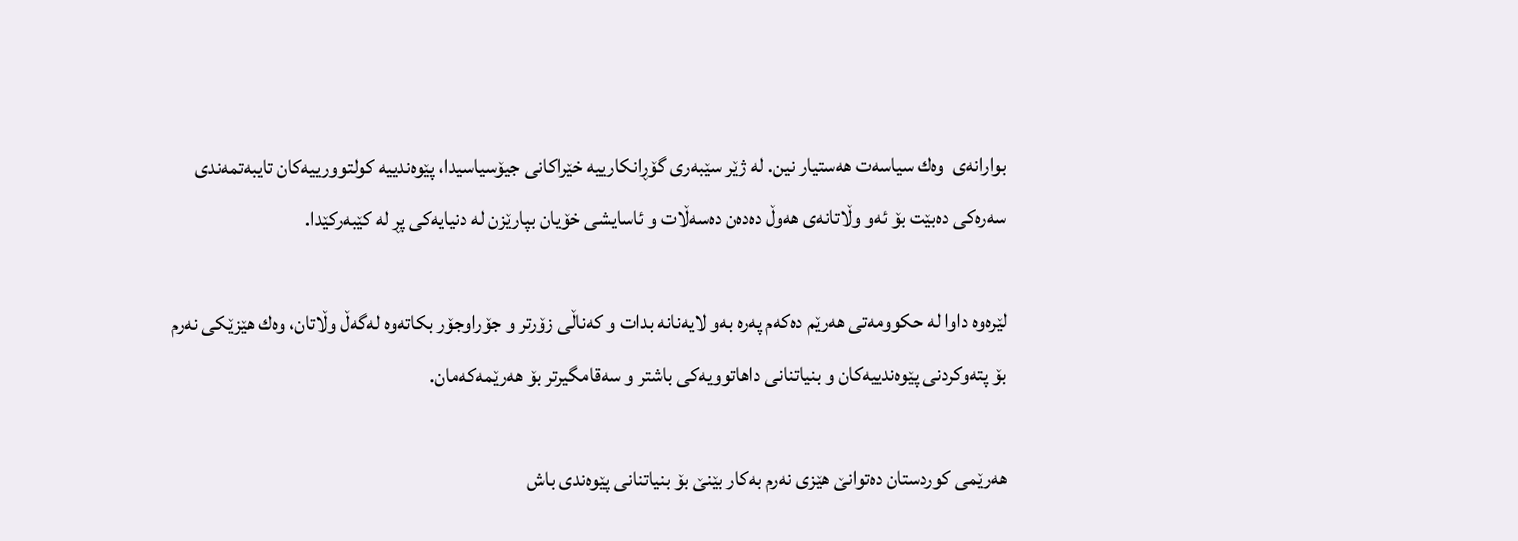بوارانه‌ی  وه‌ك سیاسه‌ت هه‌ستیار نین. له‌ ژێر سێبه‌ری گۆڕانكارییه‌ خێراكانی جیۆسیاسیدا، پێوه‌ندییه‌ كولتوورییه‌كان تایبه‌تمه‌ندی سه‌ره‌كی ده‌بێت بۆ ئه‌و وڵاتانه‌ی هه‌وڵ ده‌ده‌ن ده‌سه‌ڵات و ئاسایشی خۆیان بپارێزن له‌ دنیایه‌كی پڕ له‌ كێبه‌ركێدا.

لێره‌وه‌ داوا له‌ حكوومه‌تی هه‌رێم ده‌كه‌م په‌ره‌ به‌و لایه‌نانه‌ بدات و كه‌ناڵی زۆرتر و جۆراوجۆر بكاته‌وه‌ له‌گه‌ڵ وڵاتان، وه‌ك هێزێكی نه‌رم بۆ پته‌وكردنی پێوه‌ندییه‌كان و بنیاتنانی داهاتوویه‌كی باشتر و سه‌قامگیرتر بۆ هه‌رێمه‌كه‌مان.

هه‌رێمی كوردستان ده‌توانێ هێزی نه‌رم به‌كار بێنێ بۆ بنیاتنانی پێوه‌ندی باش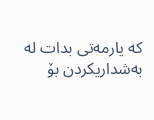كه‌ یارمه‌تی بدات له‌ به‌شداریكردن بۆ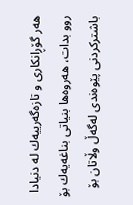هه‌ر گۆڕانكاری و تازه‌گه‌رییه‌ك له‌ دنیادا روو بدات، هه‌روه‌ها بنیاتی بناغه‌یه‌ك بۆ باشتركردنی پێوه‌ندی له‌گه‌ڵ وڵاتان بۆ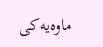ماوه‌یه‌كی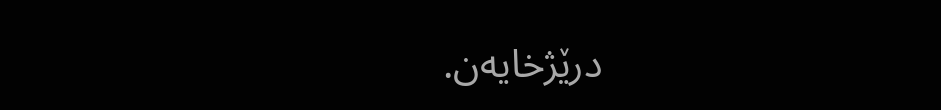درێژخایه‌ن.